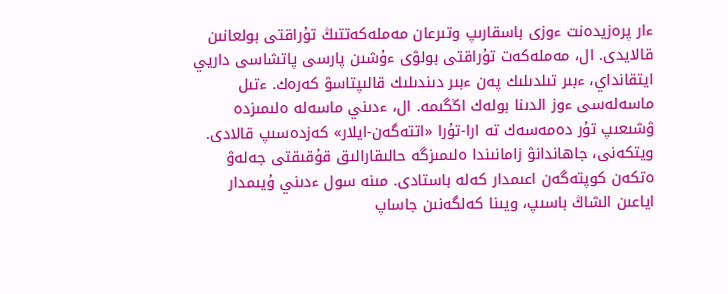ءار پرەزيدەنت ءوزى باسقارىپ وتىرعان مەملەكەتتىڭ تۇراقتى بولعانىن قالايدى. ال، مەملەكەت تۇراقتى بولۋى ءۇشىن پارسى پاتشاسى داريي ايتقانداي، ءبىر تىلدىلىك پەن ءبىر دىندىلىك قالىپتاسۋ كەرەك. ءتىل ماسەلەسى ءوز الدىنا بولەك اڭگىمە. ال، ءدىني ماسەلە ەلىمىزدە ۋشىعىپ تۇر دەمەسەك تە ارا-تۇرا «اتتەگەن-ايلار» كەزدەسىپ قالادى. ويتكەنى، جاھاندانۋ زامانىندا ەلىمىزگە حالىقارالىق قۇقىقتى جەلەۋ ەتكەن كوپتەگەن اعىمدار كەلە باستادى. مىنە سول ءدىني ۇيىمدار اياعىن الشاڭ باسىپ، ويىنا كەلگەنىن جاساپ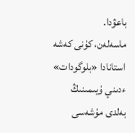باعۋدا.
ماسەلەن، كۇنى كەشە استانادا «بلوگودات» ءدىني ۇيىمىنىڭ بەلدى مۇشەسى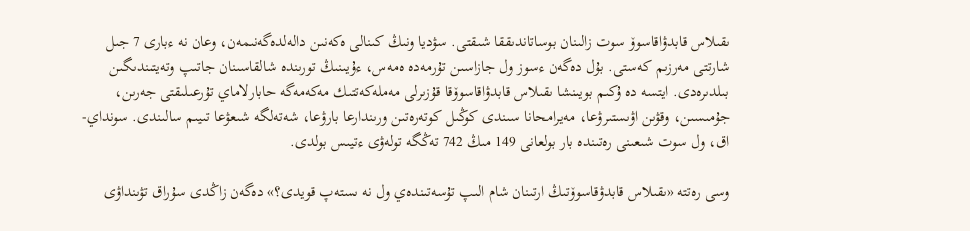ىقىلاس قابدۋاقاسوۆ سوت زالىنان بوساتاندىققا شىقتى. سۋديا ونىڭ كىنالى ەكەنىن دالەلدەگەنىمەن، وعان نە ءبارى 7 جىل شارتتى مەرزىم كەستى. بۇل دەگەن ءسوز ول جازاسىن تۇرمەدە ەمەس، ءۇيىنىڭ تورىندە شالقاسىنان جاتىپ وتەيتىندىگىن بىلدىرەدى. ايتسە دە ۇكىم بويىنشا ىقىلاس قابدۋاقاسوۆقا قۇزىرلى مەملەكەتتىك مەكەمەگە حابارلاماي تۇرعىلىقتى جەرىن، جۇمىسىن، وقۋىن اۋىستىرۋعا، مەيرامحانا سىندى كوڭىل كوتەرەتىن ورىندارعا بارۋعا، شەتەلگە شىعۋعا تىيىم سالىندى. سونداي-اق، ول سوت شىعىنى رەتىندە بار بولعانى 149 مىڭ 742 تەڭگە تولەۋى ءتيىس بولدى.

وسى رەتتە «ىقىلاس قابدۋقاسوۆتىڭ ارتىنان شام الىپ تۇسەتىندەي ول نە ىستەپ قويدى؟» دەگەن زاڭدى سۇراق تۋىنداۋى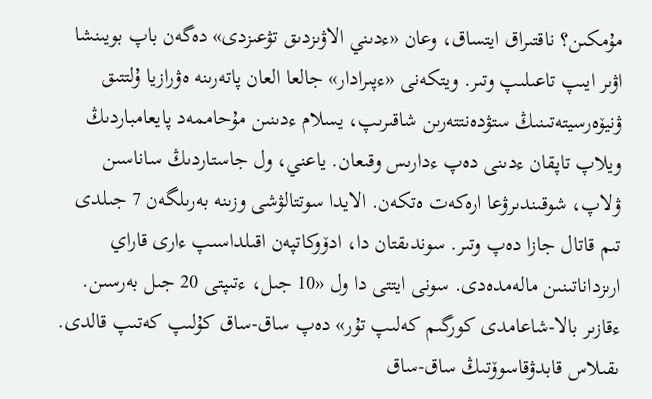مۇمكىن؟ ناقتىراق ايتساق، وعان «ءدىني الاۋىزدىق تۋعىزدى» دەگەن باپ بويىنشا اۋىر ايىپ تاعىلىپ وتىر. ويتكەنى «ءپىرادار» جالعا العان پاتەرىنە ەۋرازيا ۇلتتىق ۋنيۆەرسيتەتىنىڭ ستۋدەنتتەرىن شاقىرىپ، يسلام ءدىنىن مۇحاممەد پايعامباردىڭ ويلاپ تاپقان ءدىنى دەپ ءدارىس وقىعان. ياعني، ول جاستاردىڭ ساناسىن ۋلاپ، شوقىندىرۋعا ارەكەت ەتكەن. الايدا سوتتالۋشى وزىنە بەرىلگەن 7 جىلدى تىم قاتال جازا دەپ وتىر. سوندىقتان دا، ادۆوكاتپەن اقىلداسىپ ءارى قاراي ارىزداناتىنىن مالەمدەدى. سونى ايتتى دا ول «10 جىل، ءتىپتى 20 جىل بەرسىن. ءقازىر بالا-شاعامدى كورگىم كەلىپ تۇر» دەپ ساق-ساق كۇلىپ كەتىپ قالدى.
ىقىلاس قابدۋقاسوۆتىڭ ساق-ساق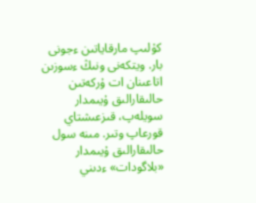كۇلىپ مارقاياتىن ءجونى بار. ويتكەنى ونىڭ ءسوزىن اتاعىنان ات ۇركەتىن حالىقارالىق ۇيىمدار سويلەپ، قىزعىشتاي قورعاپ وتىر. مىنە سول حالىقارالىق ۇيىمدار «بلاگودات» ءدىني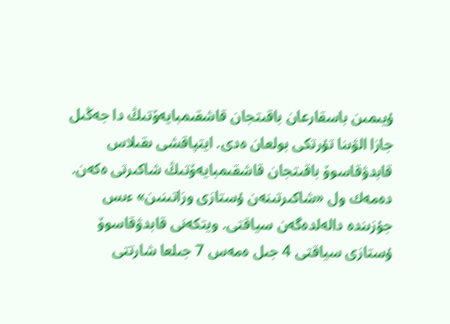ۇيىمىن باسقارعان باقىتجان قاشقىمبايەۆتىڭ دا جەڭىل جازا الۋىنا تۇرتكى بولعان ەدى. ايتپاقشى ىقىلاس قابدۋقاسوۆ باقىتجان قاشقىمبايەۆتىڭ شاكىرتى ەكەن. دەمەك ول «شاكىرتىنەن ۇستازى وزاتىنىن» ءىس جۇزىندە دالەلدەگەن سياقتى. ويتكەنى قابدۋقاسوۆ ۇستازى سياقتى 4 جىل ەمەس 7 جىلعا شارتتى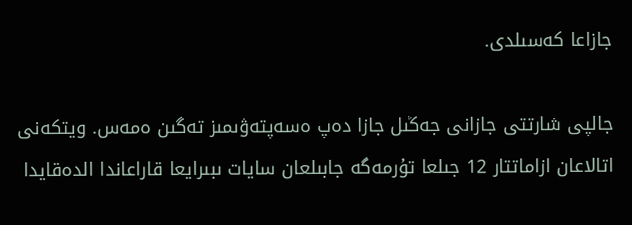جازاعا كەسىلدى.

جالپى شارتتى جازانى جەڭىل جازا دەپ ەسەپتەۋىمىز تەگىن ەمەس. ويتكەنى اتالاعان ازاماتتار 12 جىلعا تۇرمەگە جابىلعان سايات ىبىرايعا قاراعاندا الدەقايدا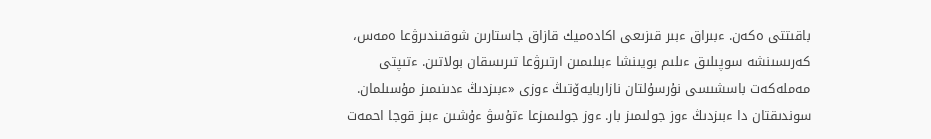باقىتتى ەكەن. ءبىراق ءبىر قىزىعى اكادەميك قازاق جاستارىن شوقىندىرۋعا ەمەس، كەرىسىنشە سوپىلىق ءىلىم بويىنشا ءبىلىمىن ارتىرۋعا تىرىسقان بولاتىن. ءتىپتى مەملەكەت باسشىسى نۇرسۇلتان نازاربايەۆتىڭ ءوزى «ءبىزدىڭ ءدىنىمىز مۇسىلمان. سوندىقتان دا ءبىزدىڭ ءوز جولىمىز بار. ءوز جولىمىزعا ءتۇسۋ ءۇشىن ءبىز قوجا احمەت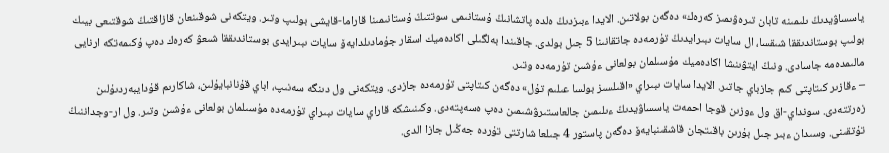ياسساۋيدىڭ ىلىمىنە تابان تىرەۋىمىز كەرەك» دەگەن بولاتىن. الايدا ءبىزدىڭ ەلدە پاتشانىڭ ۇستانىمى سوتتىڭ ۇستانىمىنا قاراما-قايشى بولىپ وتىر. ويتكەنى شوقىنعان قازاقتىڭ شوقتىعى بيىك بولىپ بوستاندىققا شىقسا، ال سايات ىبىرايدىڭ تۇرمەدە جاتقانىنا 5 جىل بولدى. جاقىندا بەلگىلى اكادەميك اسقار جۇمادىلدايەۆ سايات ىبىرايدى بوستاندىققا شىعۋ كەرەك دەپ ۇكىمەتكە ارنايى مالىمدەمە جاسادى. ونىڭ ايتۋىنشا اكادەميك مۇسىلمان بولعانى ءۇشىن تۇرمەدە وتىر.
– ءقازىر كىتاپتى كىم جازباي جاتىر. الايدا سايات ىبىراي «اقىلسىز بولسا عىلىم تۇل» دەگەن كىتاپتى تۇرمەدە جازدى. ويتكەنى ول دىنگە سەنىپ، اباي قۇنانبايۇلىن، شاكارىم قۇدايبەردىۇلىن زەرتتەدى. سونداي-اق ول ءوزىن قوجا احمەت ياسساۋيدىڭ ءىلىمىن جالعاستىرۋشىمىن دەپ ەسەپتەدى. وكىنىشكە قاراي سايات ىبىراي تۇرمەدە مۇسىلمان بولعانى ءۇشىن وتىر. ول ار-وجداننىڭ تۇتقىنى. وسىدان ءبىر جىل بۇرىن باقىتجان قاشقىنبايەۆ دەگەن پاستور 4 جىلعا شارتتى تۇردە جەڭىل جازا الدى.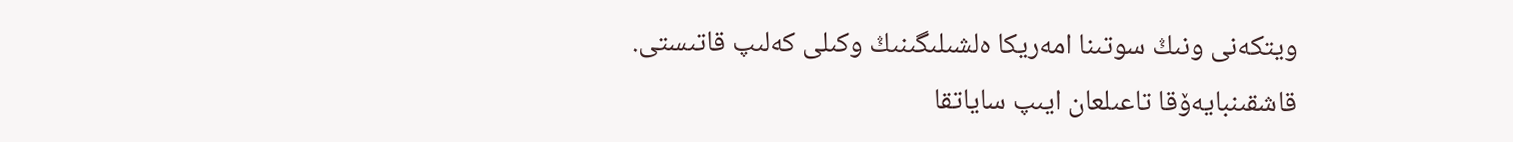ويتكەنى ونىڭ سوتىنا امەريكا ەلشىلىگىنىڭ وكىلى كەلىپ قاتىستى. قاشقىنبايەۆقا تاعىلعان ايىپ ساياتقا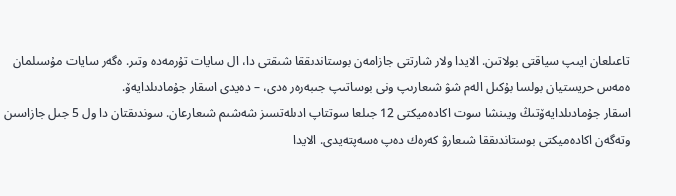تاعىلعان ايىپ سياقتى بولاتىن. الايدا ولار شارتتى جازامەن بوستاندىققا شىقتى دا، ال سايات تۇرمەدە وتىر. ەگەر سايات مۇسىلمان ەمەس حريستيان بولسا بۇكىل الەم شۋ شىعارىپ ونى بوساتىپ جىبەرەر ەدى، – دەيدى اسقار جۇمادىلدايەۆ.
اسقار جۇمادىلدايەۆتىڭ ويىنشا سوت اكادەميكتى 12 جىلعا سوتتاپ ادىلەتسىز شەشىم شىعارعان. سوندىقتان دا ول 5 جىل جازاسىن وتەگەن اكادەميكتى بوستاندىققا شىعارۋ كەرەك دەپ ەسەپتەيدى. الايدا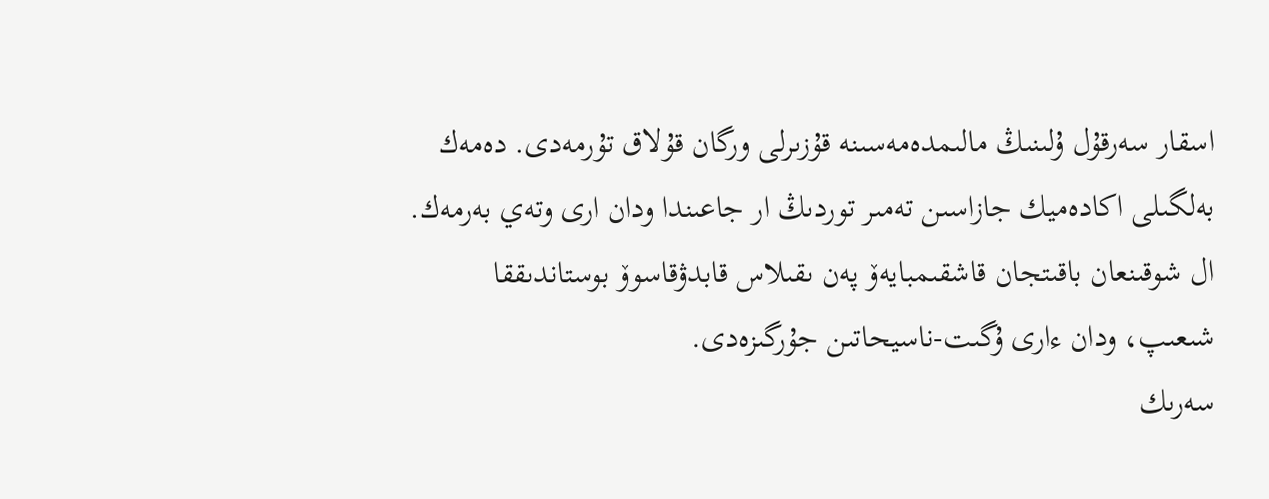اسقار سەرقۇل ۇلىنىڭ مالىمدەمەسىنە قۇزىرلى ورگان قۇلاق تۇرمەدى. دەمەك بەلگىلى اكادەميك جازاسىن تەمىر توردىڭ ار جاعىندا ودان ارى وتەي بەرمەك. ال شوقىنعان باقىتجان قاشقىمبايەۆ پەن ىقىلاس قابدۋقاسوۆ بوستاندىققا شىعىپ، ودان ءارى ۇگىت-ناسيحاتىن جۇرگىزەدى.
سەرىك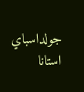جولداسباي
استانا